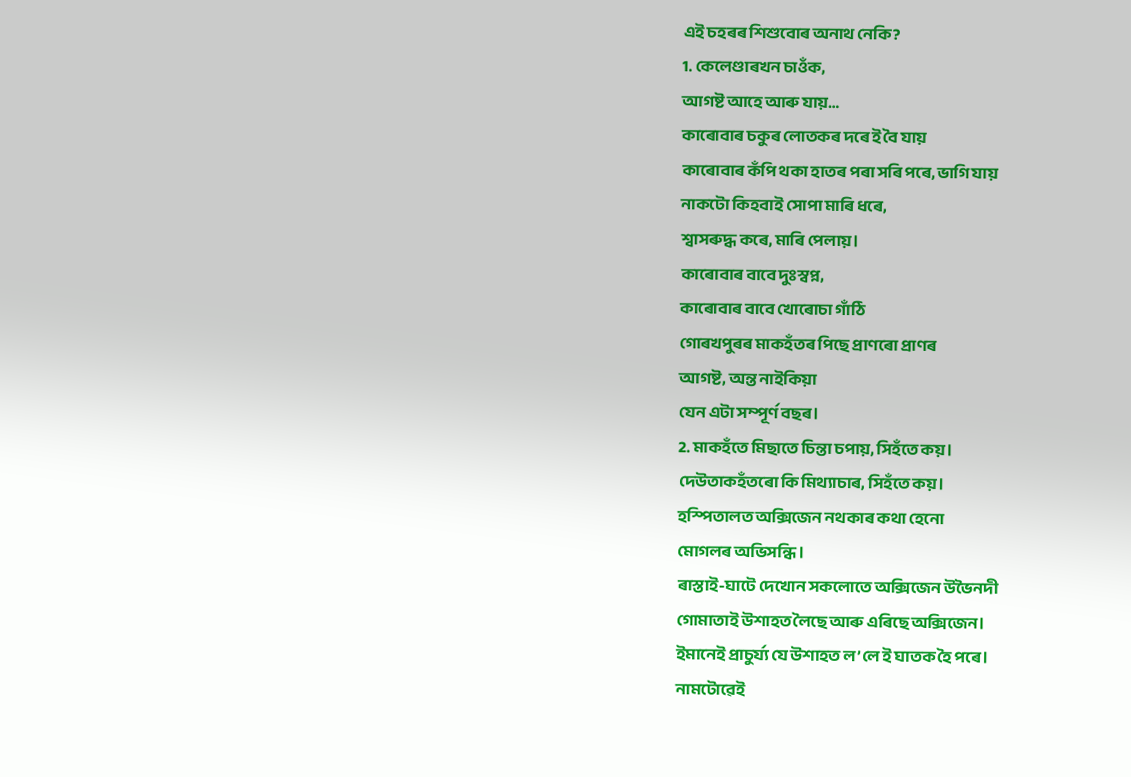এই চহৰৰ শিশুবোৰ অনাথ নেকি?
1. কেলেণ্ডাৰখন চাওঁক,
আগষ্ট আহে আৰু যায়…
কাৰোবাৰ চকুৰ লোতকৰ দৰে ই বৈ যায়
কাৰোবাৰ কঁপি থকা হাতৰ পৰা সৰি পৰে, ভাগি যায়
নাকটো কিহবাই সোপা মাৰি ধৰে,
শ্বাসৰুদ্ধ কৰে, মাৰি পেলায়।
কাৰোবাৰ বাবে দুঃস্বপ্ন,
কাৰোবাৰ বাবে খোৰোচা গাঁঠি
গোৰখপুৰৰ মাকহঁতৰ পিছে প্ৰাণৰো প্ৰাণৰ
আগষ্ট, অন্ত নাইকিয়া
যেন এটা সম্পূৰ্ণ বছৰ।
2. মাকহঁতে মিছাতে চিন্তা চপায়, সিহঁতে কয়।
দেউতাকহঁতৰো কি মিথ্যাচাৰ, সিহঁতে কয়।
হস্পিতালত অক্সিজেন নথকাৰ কথা হেনো
মোগলৰ অভিসন্ধি।
ৰাস্তাই-ঘাটে দেখোন সকলোতে অক্সিজেন উভৈনদী
গোমাতাই উশাহত লৈছে আৰু এৰিছে অক্সিজেন।
ইমানেই প্ৰাচুৰ্য্য যে উশাহত ল’লে ই ঘাতক হৈ পৰে।
নামটোৱেই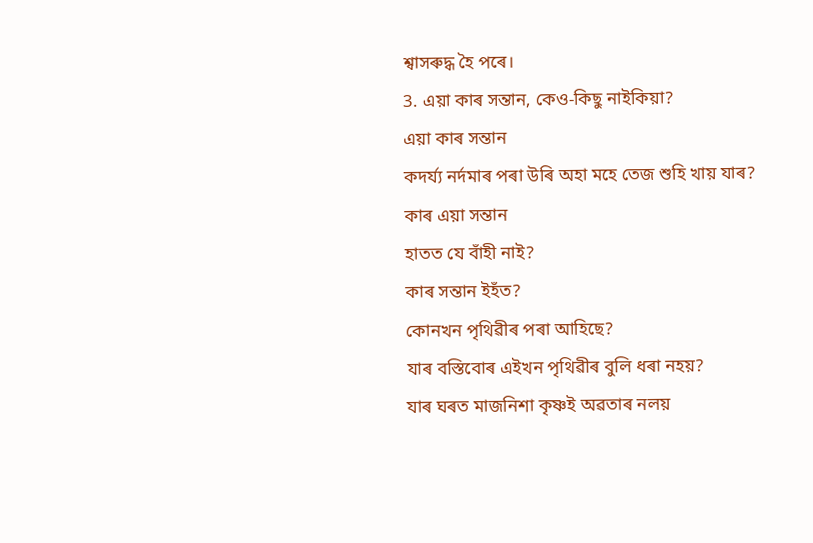শ্বাসৰুদ্ধ হৈ পৰে।
3. এয়া কাৰ সন্তান, কেও-কিছু নাইকিয়া?
এয়া কাৰ সন্তান
কদৰ্য্য নৰ্দমাৰ পৰা উৰি অহা মহে তেজ শুহি খায় যাৰ?
কাৰ এয়া সন্তান
হাতত যে বাঁহী নাই?
কাৰ সন্তান ইহঁত?
কোনখন পৃথিৱীৰ পৰা আহিছে?
যাৰ বস্তিবোৰ এইখন পৃথিৱীৰ বুলি ধৰা নহয়?
যাৰ ঘৰত মাজনিশা কৃষ্ণই অৱতাৰ নলয়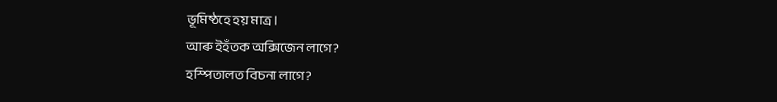ভূমিষ্ঠহে হয় মাত্ৰ।
আৰু ইহঁতক অক্সিজেন লাগে?
হস্পিতালত বিচনা লাগে?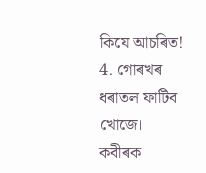কিযে আচৰিত!
4. গোৰখৰ ধৰাতল ফাটিব খোজে।
কবীৰক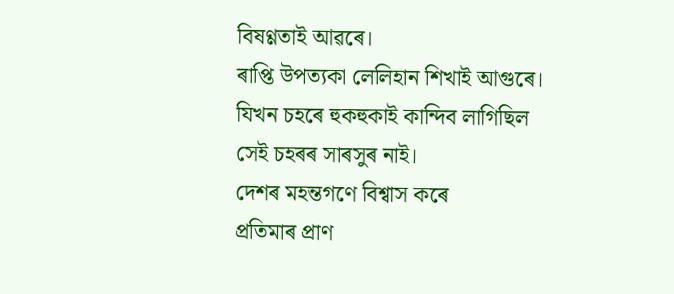বিষণ্ণতাই আৱৰে।
ৰাপ্তি উপত্যকা লেলিহান শিখাই আগুৰে।
যিখন চহৰে হুকহুকাই কান্দিব লাগিছিল
সেই চহৰৰ সাৰসুৰ নাই।
দেশৰ মহন্তগণে বিশ্বাস কৰে
প্ৰতিমাৰ প্ৰাণ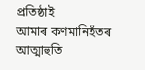প্ৰতিষ্ঠাই
আমাৰ কণমানিহঁতৰ আত্মাহুতি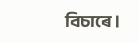বিচাৰে।